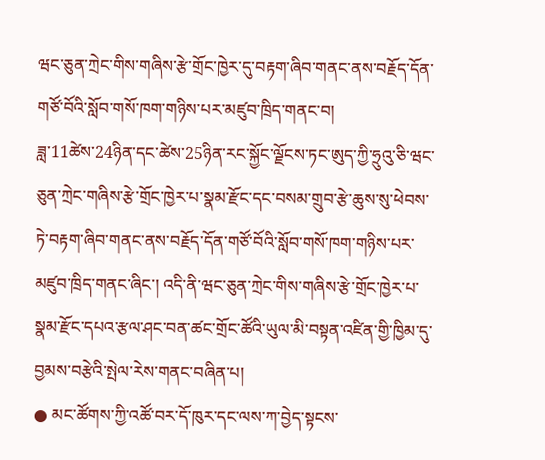ཝང་ཅུན་ཀྲེང་གིས་གཞིས་རྩེ་གྲོང་ཁྱེར་དུ་བརྟག་ཞིབ་གནང་ནས་བརྗོད་དོན་གཙོ་བོའི་སློབ་གསོ་ཁག་གཉིས་པར་མཛུབ་ཁྲིད་གནང་བ།
ཟླ་11ཚེས་24ཉིན་དང་ཚེས་25ཉིན་རང་སྐྱོང་ལྗོངས་ཏང་ཨུད་ཀྱི་ཧྲུའུ་ཅི་ཝང་ཅུན་ཀྲེང་གཞིས་རྩེ་གྲོང་ཁྱེར་པ་སྣམ་རྫོང་དང་བསམ་གྲུབ་རྩེ་ཆུས་སུ་ཕེབས་ཏེ་བརྟག་ཞིབ་གནང་ནས་བརྗོད་དོན་གཙོ་བོའི་སློབ་གསོ་ཁག་གཉིས་པར་མཛུབ་ཁྲིད་གནང་ཞིང་། འདི་ནི་ཝང་ཅུན་ཀྲེང་གིས་གཞིས་རྩེ་གྲོང་ཁྱེར་པ་སྣམ་རྫོང་དཔའ་རྩལ་ཤང་བན་ཚང་གྲོང་ཚོའི་ཡུལ་མི་བསྟན་འཛིན་གྱི་ཁྱིམ་དུ་བྱམས་བརྩེའི་སྤེལ་རེས་གནང་བཞིན་པ།
● མང་ཚོགས་ཀྱི་འཚོ་བར་དོ་ཁུར་དང་ལས་ཀ་བྱེད་སྟངས་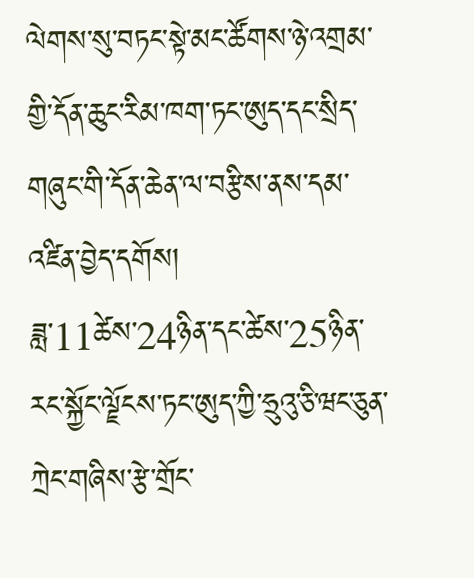ལེགས་སུ་བཏང་སྟེ་མང་ཚོགས་ཉེ་འགྲམ་གྱི་དོན་ཆུང་རིམ་ཁག་ཏང་ཨུད་དང་སྲིད་གཞུང་གི་དོན་ཆེན་ལ་བརྩིས་ནས་དམ་འཛིན་བྱེད་དགོས།
ཟླ་11ཚེས་24ཉིན་དང་ཚེས་25ཉིན་རང་སྐྱོང་ལྗོངས་ཏང་ཨུད་ཀྱི་ཧྲུའུ་ཅི་ཝང་ཅུན་ཀྲེང་གཞིས་རྩེ་གྲོང་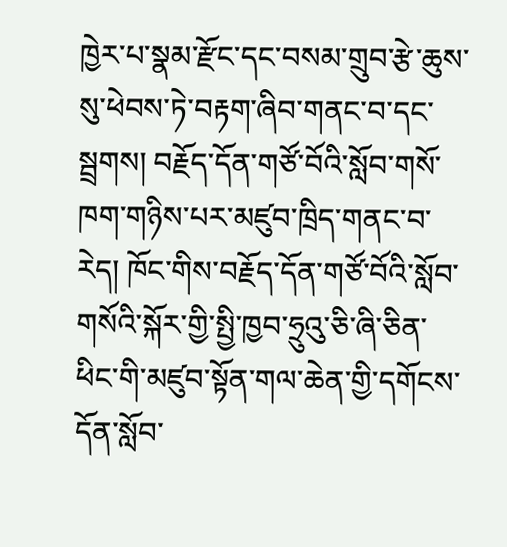ཁྱེར་པ་སྣམ་རྫོང་དང་བསམ་གྲུབ་རྩེ་ཆུས་སུ་ཕེབས་ཏེ་བརྟག་ཞིབ་གནང་བ་དང་སྦྲགས། བརྗོད་དོན་གཙོ་བོའི་སློབ་གསོ་ཁག་གཉིས་པར་མཛུབ་ཁྲིད་གནང་བ་རེད། ཁོང་གིས་བརྗོད་དོན་གཙོ་བོའི་སློབ་གསོའི་སྐོར་གྱི་སྤྱི་ཁྱབ་ཧྲུའུ་ཅི་ཞི་ཅིན་ཕིང་གི་མཛུབ་སྟོན་གལ་ཆེན་གྱི་དགོངས་དོན་སློབ་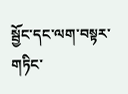སྦྱོང་དང་ལག་བསྟར་གཏིང་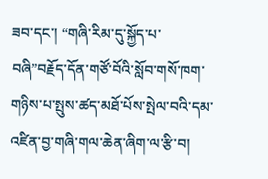ཟབ་དང་། “གཞི་རིམ་དུ་སྐྱོད་པ་བཞི”བརྗོད་དོན་གཙོ་བོའི་སློབ་གསོ་ཁག་གཉིས་པ་སྤུས་ཚད་མཐོ་པོས་སྤེལ་བའི་དམ་འཛིན་བྱ་གཞི་གལ་ཆེན་ཞིག་ལ་རྩི་བ།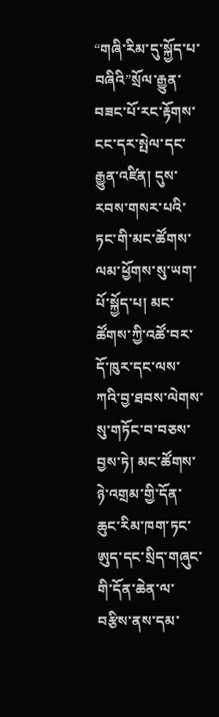“གཞི་རིམ་དུ་སྐྱོད་པ་བཞིའི”སྲོལ་རྒྱུན་བཟང་པོ་རང་རྟོགས་ངང་དར་སྤེལ་དང་རྒྱུན་འཛིན། དུས་རབས་གསར་པའི་ཏང་གི་མང་ཚོགས་ལམ་ཕྱོགས་སུ་ཡག་པོ་སྐྱོད་པ། མང་ཚོགས་ཀྱི་འཚོ་བར་དོ་ཁུར་དང་ལས་ཀའི་བྱ་ཐབས་ལེགས་སུ་གཏོང་བ་བཅས་བྱས་ཏེ། མང་ཚོགས་ཉེ་འགྲམ་གྱི་དོན་ཆུང་རིམ་ཁག་ཏང་ཨུད་དང་སྲིད་གཞུང་གི་དོན་ཆེན་ལ་བརྩིས་ནས་དམ་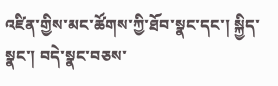འཛིན་གྱིས་མང་ཚོགས་ཀྱི་ཐོབ་སྣང་དང་། སྐྱིད་སྣང་། བདེ་སྣང་བཅས་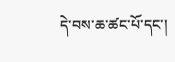དེ་བས་ཆ་ཚང་པོ་དང་།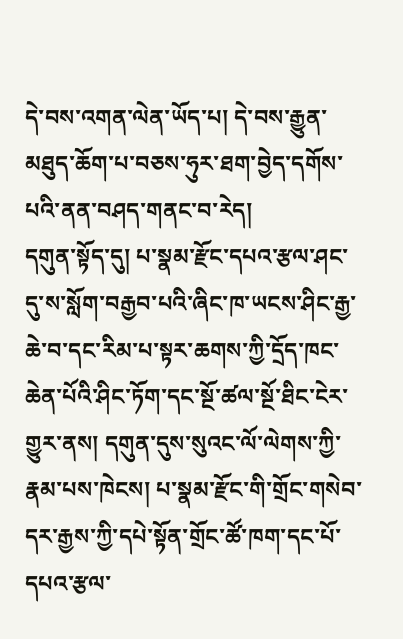དེ་བས་འགན་ལེན་ཡོད་པ། དེ་བས་རྒྱུན་མཐུད་ཆོག་པ་བཅས་ཧུར་ཐག་བྱེད་དགོས་པའི་ནན་བཤད་གནང་བ་རེད།
དགུན་སྟོད་དུ། པ་སྣམ་རྫོང་དཔའ་རྩལ་ཤང་དུ་ས་སློག་བརྒྱབ་པའི་ཞིང་ཁ་ཡངས་ཤིང་རྒྱ་ཆེ་བ་དང་རིམ་པ་སྟར་ཆགས་ཀྱི་དྲོད་ཁང་ཆེན་པོའི་ཤིང་ཏོག་དང་སྔོ་ཚལ་སྔོ་ཐིང་ངེར་གྱུར་ནས། དགུན་དུས་སུའང་ལོ་ལེགས་ཀྱི་རྣམ་པས་ཁེངས། པ་སྣམ་རྫོང་གི་གྲོང་གསེབ་དར་རྒྱས་ཀྱི་དཔེ་སྟོན་གྲོང་ཚོ་ཁག་དང་པོ་དཔའ་རྩལ་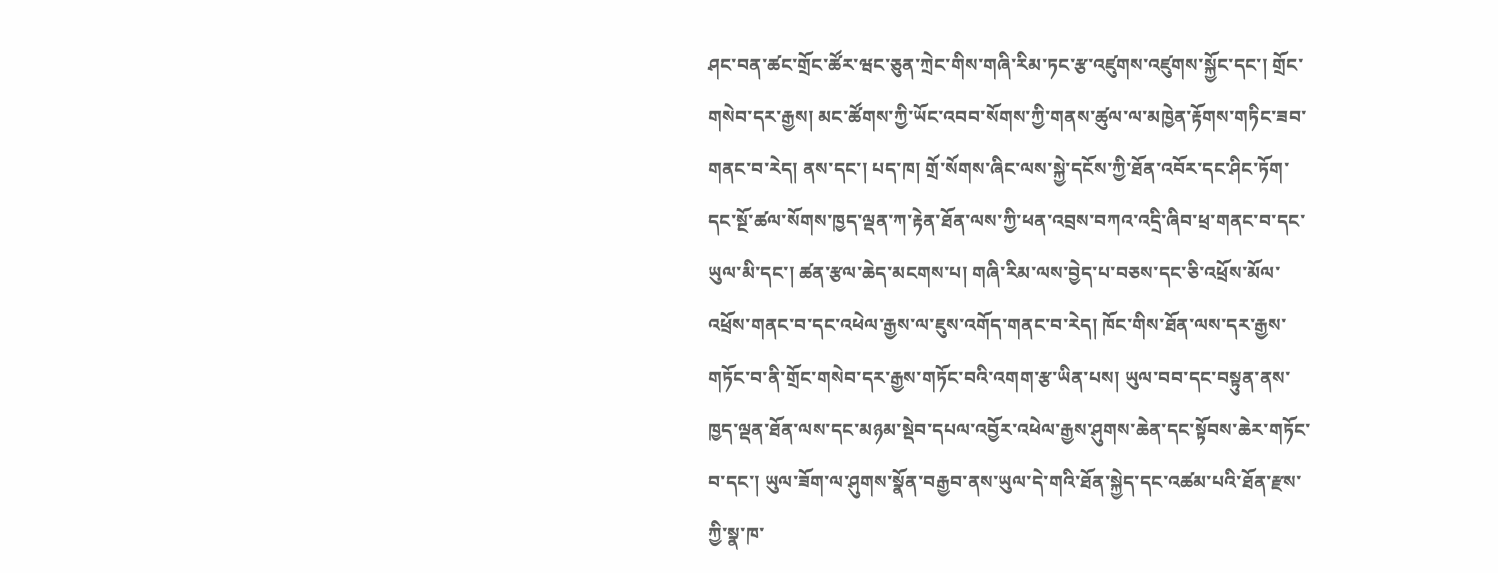ཤང་བན་ཚང་གྲོང་ཚོར་ཝང་ཅུན་ཀྲེང་གིས་གཞི་རིམ་ཏང་རྩ་འཛུགས་འཛུགས་སྐྱོང་དང་། གྲོང་གསེབ་དར་རྒྱས། མང་ཚོགས་ཀྱི་ཡོང་འབབ་སོགས་ཀྱི་གནས་ཚུལ་ལ་མཁྱེན་རྟོགས་གཏིང་ཟབ་གནང་བ་རེད། ནས་དང་། པད་ཁ། གྲོ་སོགས་ཞིང་ལས་སྐྱེ་དངོས་ཀྱི་ཐོན་འབོར་དང་ཤིང་ཏོག་དང་སྔོ་ཚལ་སོགས་ཁྱད་ལྡན་ཀ་རྟེན་ཐོན་ལས་ཀྱི་ཕན་འབྲས་བཀའ་འདྲི་ཞིབ་ཕྲ་གནང་བ་དང་ཡུལ་མི་དང་། ཚན་རྩལ་ཆེད་མངགས་པ། གཞི་རིམ་ལས་བྱེད་པ་བཅས་དང་ཅི་འཕྲོས་མོལ་འཕྲོས་གནང་བ་དང་འཕེལ་རྒྱས་ལ་ཇུས་འགོད་གནང་བ་རེད། ཁོང་གིས་ཐོན་ལས་དར་རྒྱས་གཏོང་བ་ནི་གྲོང་གསེབ་དར་རྒྱས་གཏོང་བའི་འགག་རྩ་ཡིན་པས། ཡུལ་བབ་དང་བསྟུན་ནས་ཁྱད་ལྡན་ཐོན་ལས་དང་མཉམ་སྡེབ་དཔལ་འབྱོར་འཕེལ་རྒྱས་ཤུགས་ཆེན་དང་སྟོབས་ཆེར་གཏོང་བ་དང་། ཡུལ་ཟོག་ལ་ཤུགས་སྣོན་བརྒྱབ་ནས་ཡུལ་དེ་གའི་ཐོན་སྐྱེད་དང་འཚམ་པའི་ཐོན་རྫས་ཀྱི་སྣ་ཁ་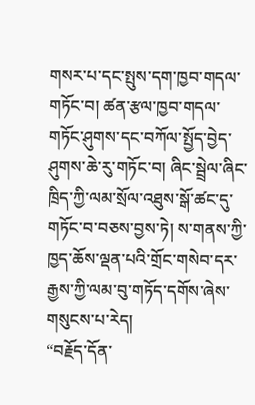གསར་པ་དང་སྤུས་དག་ཁྱབ་གདལ་གཏོང་བ། ཚན་རྩལ་ཁྱབ་གདལ་གཏོང་ཤུགས་དང་བཀོལ་སྤྱོད་བྱེད་ཤུགས་ཆེ་རུ་གཏོང་བ། ཞིང་སྦྲེལ་ཞིང་ཁྲིད་ཀྱི་ལམ་སྲོལ་འཐུས་སྒོ་ཚང་དུ་གཏོང་བ་བཅས་བྱས་ཏེ། ས་གནས་ཀྱི་ཁྱད་ཆོས་ལྡན་པའི་གྲོང་གསེབ་དར་རྒྱས་ཀྱི་ལམ་བུ་གཏོད་དགོས་ཞེས་གསུངས་པ་རེད།
“བརྗོད་དོན་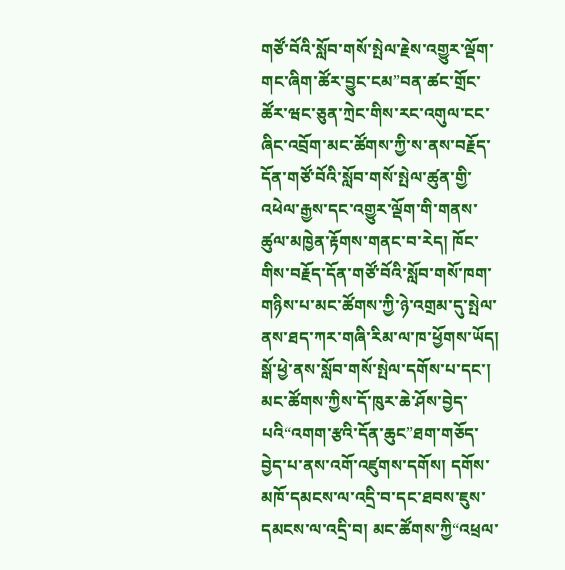གཙོ་བོའི་སློབ་གསོ་སྤེལ་རྗེས་འགྱུར་ལྡོག་གང་ཞིག་ཚོར་བྱུང་ངམ”བན་ཚང་གྲོང་ཚོར་ཝང་ཅུན་ཀྲེང་གིས་རང་འགུལ་ངང་ཞིང་འབྲོག་མང་ཚོགས་ཀྱི་ས་ནས་བརྗོད་དོན་གཙོ་བོའི་སློབ་གསོ་སྤེལ་ཚུན་གྱི་འཕེལ་རྒྱས་དང་འགྱུར་ལྡོག་གི་གནས་ཚུལ་མཁྱེན་རྟོགས་གནང་བ་རེད། ཁོང་གིས་བརྗོད་དོན་གཙོ་བོའི་སློབ་གསོ་ཁག་གཉིས་པ་མང་ཚོགས་ཀྱི་ཉེ་འགྲམ་དུ་སྤེལ་ནས་ཐད་ཀར་གཞི་རིམ་ལ་ཁ་ཕྱོགས་ཡོད། སྒོ་ཕྱེ་ནས་སློབ་གསོ་སྤེལ་དགོས་པ་དང་། མང་ཚོགས་ཀྱིས་དོ་ཁུར་ཆེ་ཤོས་བྱེད་པའི“འགག་རྩའི་དོན་ཆུང”ཐག་གཅོད་བྱེད་པ་ནས་འགོ་འཛུགས་དགོས། དགོས་མཁོ་དམངས་ལ་འདྲི་བ་དང་ཐབས་ཇུས་དམངས་ལ་འདྲི་བ། མང་ཚོགས་ཀྱི“འཕྲལ་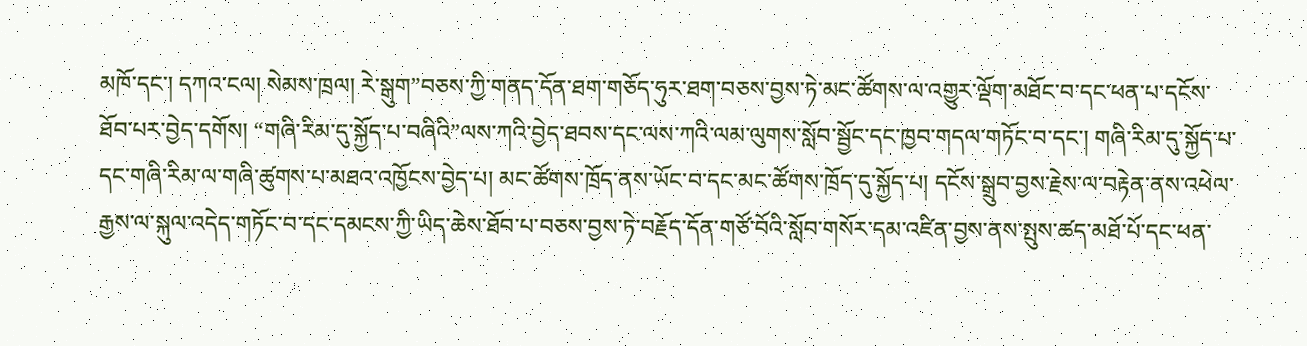མཁོ་དང་། དཀའ་ངལ། སེམས་ཁྲལ། རེ་སྒུག”བཅས་ཀྱི་གནད་དོན་ཐག་གཅོད་ཧུར་ཐག་བཅས་བྱས་ཏེ་མང་ཚོགས་ལ་འགྱུར་ལྡོག་མཐོང་བ་དང་ཕན་པ་དངོས་ཐོབ་པར་བྱེད་དགོས། “གཞི་རིམ་དུ་སྐྱོད་པ་བཞིའི”ལས་ཀའི་བྱེད་ཐབས་དང་ལས་ཀའི་ལམ་ལུགས་སློབ་སྦྱོང་དང་ཁྱབ་གདལ་གཏོང་བ་དང་། གཞི་རིམ་དུ་སྐྱོད་པ་དང་གཞི་རིམ་ལ་གཞི་ཚུགས་པ་མཐའ་འཁྱོངས་བྱེད་པ། མང་ཚོགས་ཁྲོད་ནས་ཡོང་བ་དང་མང་ཚོགས་ཁྲོད་དུ་སྐྱོད་པ། དངོས་སྒྲུབ་བྱས་རྗེས་ལ་བརྟེན་ནས་འཕེལ་རྒྱས་ལ་སྐུལ་འདེད་གཏོང་བ་དང་དམངས་ཀྱི་ཡིད་ཆེས་ཐོབ་པ་བཅས་བྱས་ཏེ་བརྗོད་དོན་གཙོ་བོའི་སློབ་གསོར་དམ་འཛིན་བྱས་ནས་སྤུས་ཚད་མཐོ་པོ་དང་ཕན་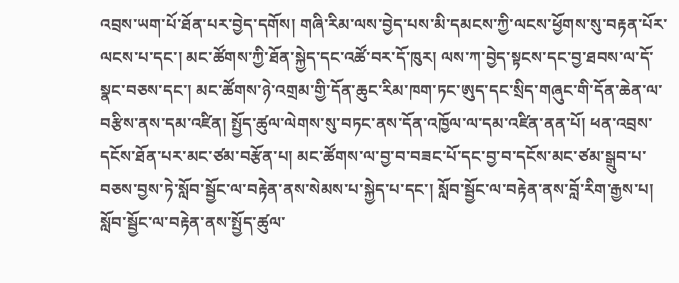འབྲས་ཡག་པོ་ཐོན་པར་བྱེད་དགོས། གཞི་རིམ་ལས་བྱེད་པས་མི་དམངས་ཀྱི་ལངས་ཕྱོགས་སུ་བརྟན་པོར་ལངས་པ་དང་། མང་ཚོགས་ཀྱི་ཐོན་སྐྱེད་དང་འཚོ་བར་དོ་ཁུར། ལས་ཀ་བྱེད་སྟངས་དང་བྱ་ཐབས་ལ་དོ་སྣང་བཅས་དང་། མང་ཚོགས་ཉེ་འགྲམ་གྱི་དོན་ཆུང་རིམ་ཁག་ཏང་ཨུད་དང་སྲིད་གཞུང་གི་དོན་ཆེན་ལ་བརྩིས་ནས་དམ་འཛིན། སྤྱོད་ཚུལ་ལེགས་སུ་བཏང་ནས་དོན་འཁྱོལ་ལ་དམ་འཛིན་ནན་པོ། ཕན་འབྲས་དངོས་ཐོན་པར་མང་ཙམ་བརྩོན་པ། མང་ཚོགས་ལ་བྱ་བ་བཟང་པོ་དང་བྱ་བ་དངོས་མང་ཙམ་སྒྲུབ་པ་བཅས་བྱས་ཏེ་སློབ་སྦྱོང་ལ་བརྟེན་ནས་སེམས་པ་སྐྱེད་པ་དང་། སློབ་སྦྱོང་ལ་བརྟེན་ནས་བློ་རིག་རྒྱས་པ། སློབ་སྦྱོང་ལ་བརྟེན་ནས་སྤྱོད་ཚུལ་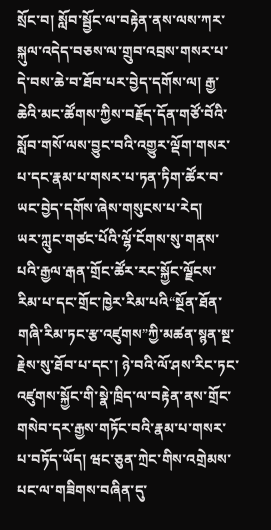སྲོང་བ། སློབ་སྦྱོང་ལ་བརྟེན་ནས་ལས་ཀར་སྐུལ་འདེད་བཅས་ལ་གྲུབ་འབྲས་གསར་པ་དེ་བས་ཆེ་བ་ཐོབ་པར་བྱེད་དགོས་ལ། རྒྱ་ཆེའི་མང་ཚོགས་ཀྱིས་བརྗོད་དོན་གཙོ་བོའི་སློབ་གསོ་ལས་བྱུང་བའི་འགྱུར་ལྡོག་གསར་པ་དང་རྣམ་པ་གསར་པ་ཏན་ཏིག་ཚོར་བ་ཡང་བྱེད་དགོས་ཞེས་གསུངས་པ་རེད།
ཡར་ཀླུང་གཙང་པོའི་ལྷོ་ངོགས་སུ་གནས་པའི་རྒྱལ་རྒན་གྲོང་ཚོར་རང་སྐྱོང་ལྗོངས་རིམ་པ་དང་གྲོང་ཁྱེར་རིམ་པའི“སྔོན་ཐོན་གཞི་རིམ་ཏང་རྩ་འཛུགས”ཀྱི་མཚན་སྙན་སྔ་རྗེས་སུ་ཐོབ་པ་དང་། ཉེ་བའི་ལོ་ཤས་རིང་ཏང་འཛུགས་སྐྱོང་གི་སྣེ་ཁྲིད་ལ་བརྟེན་ནས་གྲོང་གསེབ་དར་རྒྱས་གཏོང་བའི་རྣམ་པ་གསར་པ་བཏོད་ཡོད། ཝང་ཅུན་ཀྲེང་གིས་འགྲེམས་པང་ལ་གཟིགས་བཞིན་དུ་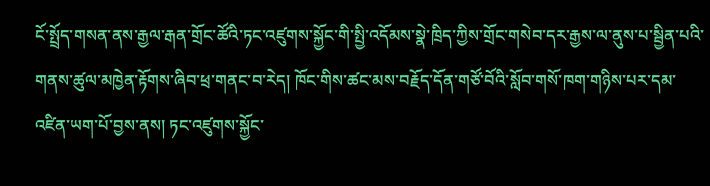ངོ་སྤྲོད་གསན་ནས་རྒྱལ་རྒན་གྲོང་ཚོའི་ཏང་འཛུགས་སྐྱོང་གི་སྤྱི་འདོམས་སྣེ་ཁྲིད་ཀྱིས་གྲོང་གསེབ་དར་རྒྱས་ལ་ནུས་པ་སྦྱིན་པའི་གནས་ཚུལ་མཁྱེན་རྟོགས་ཞིབ་ཕྲ་གནང་བ་རེད། ཁོང་གིས་ཚང་མས་བརྗོད་དོན་གཙོ་བོའི་སློབ་གསོ་ཁག་གཉིས་པར་དམ་འཛིན་ཡག་པོ་བྱས་ནས། ཏང་འཛུགས་སྐྱོང་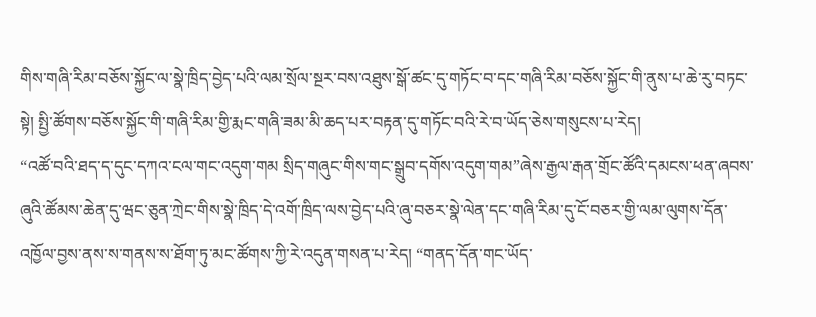གིས་གཞི་རིམ་བཅོས་སྐྱོང་ལ་སྣེ་ཁྲིད་བྱེད་པའི་ལམ་སྲོལ་སྔར་བས་འཐུས་སྒོ་ཚང་དུ་གཏོང་བ་དང་གཞི་རིམ་བཅོས་སྐྱོང་གི་ནུས་པ་ཆེ་རུ་བཏང་སྟེ། སྤྱི་ཚོགས་བཅོས་སྐྱོང་གི་གཞི་རིམ་གྱི་རྨང་གཞི་ཟམ་མི་ཆད་པར་བརྟན་དུ་གཏོང་བའི་རེ་བ་ཡོད་ཅེས་གསུངས་པ་རེད།
“འཚོ་བའི་ཐད་ད་དུང་དཀའ་ངལ་གང་འདུག་གམ སྲིད་གཞུང་གིས་གང་སྒྲུབ་དགོས་འདུག་གམ”ཞེས་རྒྱལ་རྒན་གྲོང་ཚོའི་དམངས་ཕན་ཞབས་ཞུའི་ཚོམས་ཆེན་དུ་ཝང་ཅུན་ཀྲེང་གིས་སྣེ་ཁྲིད་དེ་འགོ་ཁྲིད་ལས་བྱེད་པའི་ཞུ་བཅར་སྣེ་ལེན་དང་གཞི་རིམ་དུ་ངོ་བཅར་གྱི་ལམ་ལུགས་དོན་འཁྱོལ་བྱས་ནས་ས་གནས་ས་ཐོག་ཏུ་མང་ཚོགས་ཀྱི་རེ་འདུན་གསན་པ་རེད། “གནད་དོན་གང་ཡོད་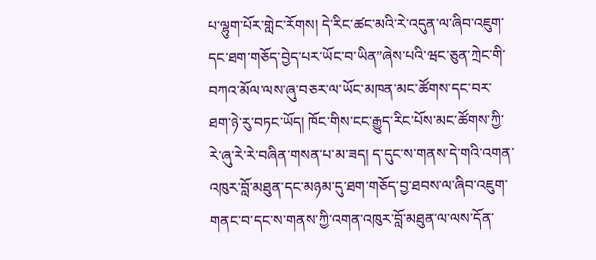པ་ལྷུག་པོར་གླེང་རོགས། དེ་རིང་ཚང་མའི་རེ་འདུན་ལ་ཞིབ་འཇུག་དང་ཐག་གཅོད་བྱེད་པར་ཡོང་བ་ཡིན”ཞེས་པའི་ཝང་ཅུན་ཀྲེང་གི་བཀའ་མོལ་ལས་ཞུ་བཅར་ལ་ཡོང་མཁན་མང་ཚོགས་དང་བར་ཐག་ཉེ་རུ་བཏང་ཡོད། ཁོང་གིས་ངང་རྒྱུད་རིང་པོས་མང་ཚོགས་ཀྱི་རེ་ཞུ་རེ་རེ་བཞིན་གསན་པ་མ་ཟད། ད་དུང་ས་གནས་དེ་གའི་འགན་འཁུར་བློ་མཐུན་དང་མཉམ་དུ་ཐག་གཅོད་བྱ་ཐབས་ལ་ཞིབ་འཇུག་གནང་བ་དང་ས་གནས་ཀྱི་འགན་འཁུར་བློ་མཐུན་ལ་ལས་དོན་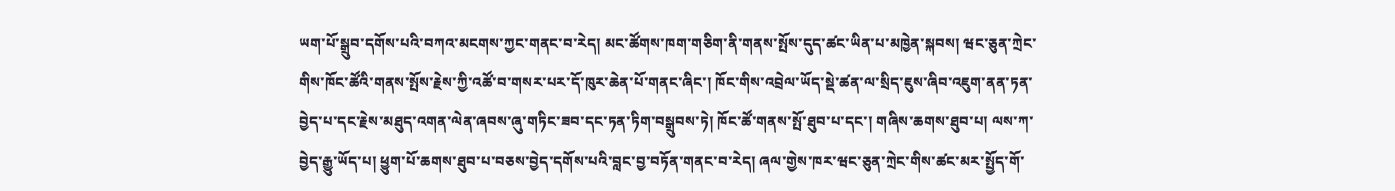ཡག་པོ་སྒྲུབ་དགོས་པའི་བཀའ་མངགས་ཀྱང་གནང་བ་རེད། མང་ཚོགས་ཁག་གཅིག་ནི་གནས་སྤོས་དུད་ཚང་ཡིན་པ་མཁྱེན་སྐབས། ཝང་ཅུན་ཀྲེང་གིས་ཁོང་ཚོའི་གནས་སྤོས་རྗེས་ཀྱི་འཚོ་བ་གསར་པར་དོ་ཁུར་ཆེན་པོ་གནང་ཞིང་། ཁོང་གིས་འབྲེལ་ཡོད་སྡེ་ཚན་ལ་སྲིད་ཇུས་ཞིབ་འཇུག་ནན་ཏན་བྱེད་པ་དང་རྗེས་མཐུད་འགན་ལེན་ཞབས་ཞུ་གཏིང་ཟབ་དང་ཏན་ཏིག་བསྒྲུབས་ཏེ། ཁོང་ཚོ་གནས་སྤོ་ཐུབ་པ་དང་། གཞིས་ཆགས་ཐུབ་པ། ལས་ཀ་བྱེད་རྒྱུ་ཡོད་པ། ཕྱུག་པོ་ཆགས་ཐུབ་པ་བཅས་བྱེད་དགོས་པའི་བླང་བྱ་བཏོན་གནང་བ་རེད། ཞལ་གྱེས་ཁར་ཝང་ཅུན་ཀྲེང་གིས་ཚང་མར་སྤྱོད་གོ་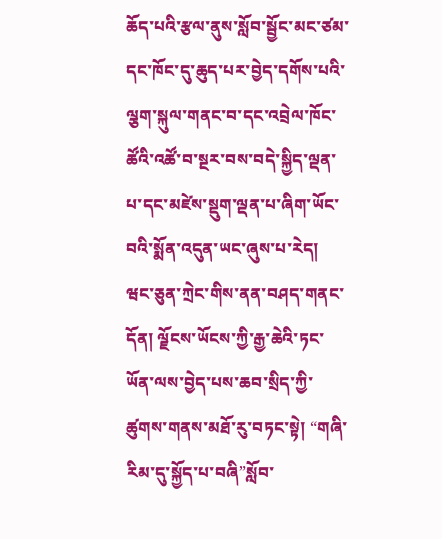ཆོད་པའི་རྩལ་ནུས་སློབ་སྦྱོང་མང་ཙམ་དང་ཁོང་དུ་ཆུད་པར་བྱེད་དགོས་པའི་ལྕག་སྐུལ་གནང་བ་དང་འབྲེལ་ཁོང་ཚོའི་འཚོ་བ་སྔར་བས་བདེ་སྐྱིད་ལྡན་པ་དང་མཛེས་སྡུག་ལྡན་པ་ཞིག་ཡོང་བའི་སྨོན་འདུན་ཡང་ཞུས་པ་རེད།
ཝང་ཅུན་ཀྲེང་གིས་ནན་བཤད་གནང་དོན། ལྗོངས་ཡོངས་ཀྱི་རྒྱ་ཆེའི་ཏང་ཡོན་ལས་བྱེད་པས་ཆབ་སྲིད་ཀྱི་ཚུགས་གནས་མཐོ་རུ་བཏང་སྟེ། “གཞི་རིམ་དུ་སྐྱོད་པ་བཞི”སློབ་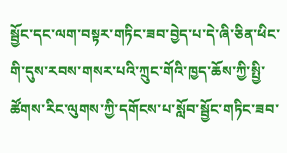སྦྱོང་དང་ལག་བསྟར་གཏིང་ཟབ་བྱེད་པ་དེ་ཞི་ཅིན་ཕིང་གི་དུས་རབས་གསར་པའི་ཀྲུང་གོའི་ཁྱད་ཆོས་ཀྱི་སྤྱི་ཚོགས་རིང་ལུགས་ཀྱི་དགོངས་པ་སློབ་སྦྱོང་གཏིང་ཟབ་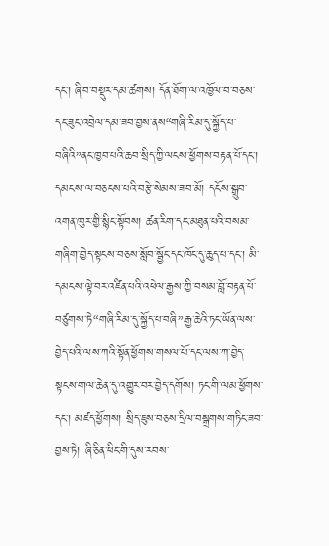དང་། ཞིབ་བསྡུར་དམ་ཚགས། དོན་ཐོག་ལ་འཁྱོལ་བ་བཅས་དང་ཟུང་འབྲེལ་དམ་ཟབ་བྱས་ནས“གཞི་རིམ་དུ་སྐྱོད་པ་བཞིའི”ནང་ཁྱབ་པའི་ཆབ་སྲིད་ཀྱི་ལངས་ཕྱོགས་བརྟན་པོ་དང་། དམངས་ལ་བཅངས་པའི་བརྩེ་སེམས་ཟབ་མོ། དངོས་སྒྲུབ་འགན་ཁུར་གྱི་སྙིང་སྟོབས། ཚན་རིག་དང་མཐུན་པའི་བསམ་གཞིག་བྱེད་སྟངས་བཅས་སློབ་སྦྱོང་དང་ཁོང་དུ་ཆུད་པ་དང་། མི་དམངས་ལྟེ་བར་འཛིན་པའི་འཕེལ་རྒྱས་ཀྱི་བསམ་བློ་བརྟན་པོ་བཙུགས་ཏེ“གཞི་རིམ་དུ་སྐྱོད་པ་བཞི”རྒྱ་ཆེའི་ཏང་ཡོན་ལས་བྱེད་པའི་ལས་ཀའི་སྟོན་ཕྱོགས་གསལ་པོ་དང་ལས་ཀ་བྱེད་སྟངས་གལ་ཆེན་དུ་འགྱུར་བར་བྱེད་དགོས། ཏང་གི་ལམ་ཕྱོགས་དང་། མཛད་ཕྱོགས། སྲིད་ཇུས་བཅས་དྲིལ་བསྒྲགས་གཏིང་ཟབ་བྱས་ཏེ། ཞི་ཅིན་ཕིང་གི་དུས་རབས་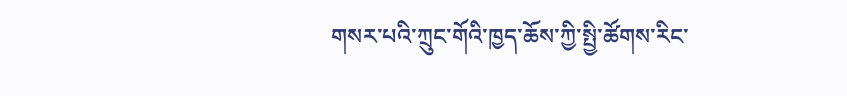གསར་པའི་ཀྲུང་གོའི་ཁྱད་ཆོས་ཀྱི་སྤྱི་ཚོགས་རིང་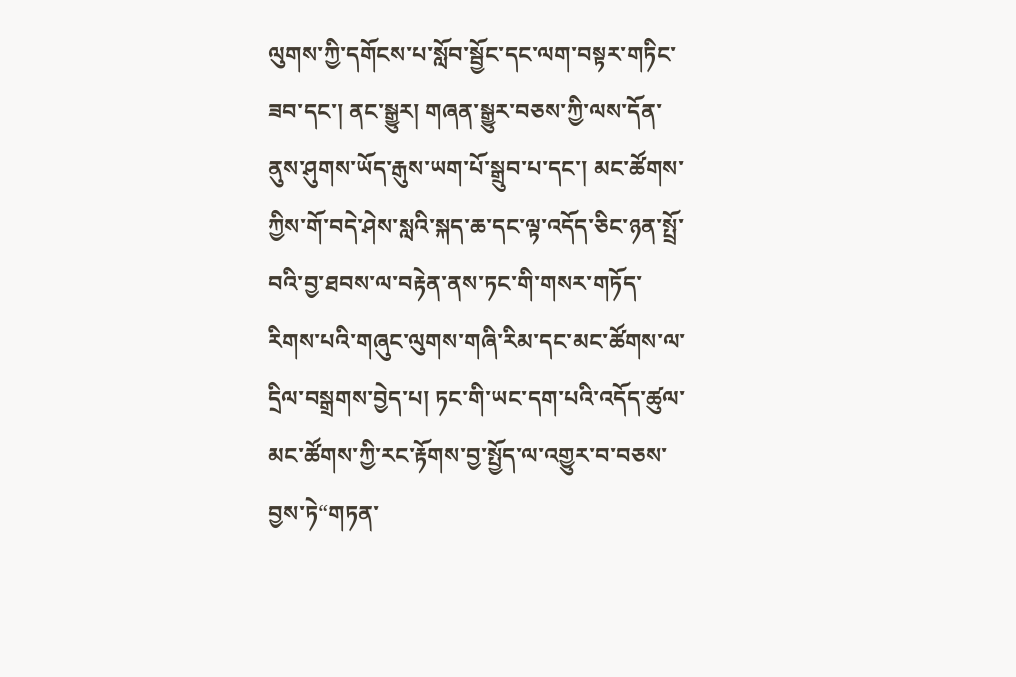ལུགས་ཀྱི་དགོངས་པ་སློབ་སྦྱོང་དང་ལག་བསྟར་གཏིང་ཟབ་དང་། ནང་སྒྱུར། གཞན་སྒྱུར་བཅས་ཀྱི་ལས་དོན་ནུས་ཤུགས་ཡོད་རྒུས་ཡག་པོ་སྒྲུབ་པ་དང་། མང་ཚོགས་ཀྱིས་གོ་བདེ་ཤེས་སླའི་སྐད་ཆ་དང་ལྟ་འདོད་ཅིང་ཉན་སྤྲོ་བའི་བྱ་ཐབས་ལ་བརྟེན་ནས་ཏང་གི་གསར་གཏོད་རིགས་པའི་གཞུང་ལུགས་གཞི་རིམ་དང་མང་ཚོགས་ལ་དྲིལ་བསྒྲགས་བྱེད་པ། ཏང་གི་ཡང་དག་པའི་འདོད་ཚུལ་མང་ཚོགས་ཀྱི་རང་རྟོགས་བྱ་སྤྱོད་ལ་འགྱུར་བ་བཅས་བྱས་ཏེ“གཏན་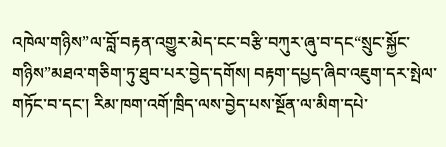འཁེལ་གཉིས”ལ་བློ་བརྟན་འགྱུར་མེད་ངང་བརྩི་བཀུར་ཞུ་བ་དང“སྲུང་སྐྱོང་གཉིས”མཐའ་གཅིག་ཏུ་ཐུབ་པར་བྱེད་དགོས། བརྟག་དཔྱད་ཞིབ་འཇུག་དར་སྤེལ་གཏོང་བ་དང་། རིམ་ཁག་འགོ་ཁྲིད་ལས་བྱེད་པས་སྔོན་ལ་མིག་དཔེ་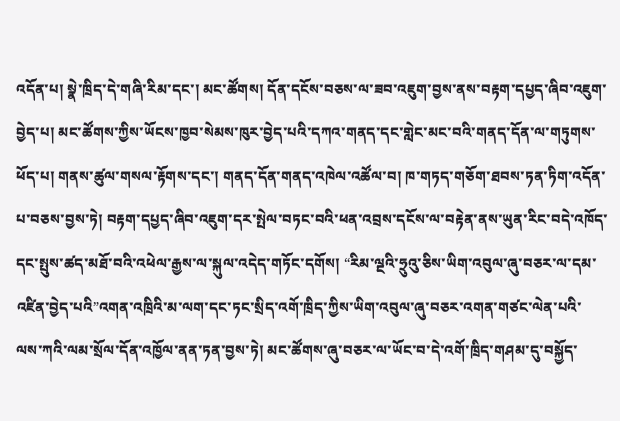འདོན་པ། སྣེ་ཁྲིད་དེ་གཞི་རིམ་དང་། མང་ཚོགས། དོན་དངོས་བཅས་ལ་ཟབ་འཇུག་བྱས་ནས་བརྟག་དཔྱད་ཞིབ་འཇུག་བྱེད་པ། མང་ཚོགས་ཀྱིས་ཡོངས་ཁྱབ་སེམས་ཁུར་བྱེད་པའི་དཀའ་གནད་དང་གླེང་མང་བའི་གནད་དོན་ལ་གཏུགས་ཕོད་པ། གནས་ཚུལ་གསལ་རྟོགས་དང་། གནད་དོན་གནད་འཁེལ་འཚོལ་བ། ཁ་གཏད་གཅོག་ཐབས་ཏན་ཏིག་འདོན་པ་བཅས་བྱས་ཏེ། བརྟག་དཔྱད་ཞིབ་འཇུག་དར་སྤེལ་བཏང་བའི་ཕན་འབྲས་དངོས་ལ་བརྟེན་ནས་ཡུན་རིང་བདེ་འཁོད་དང་སྤུས་ཚད་མཐོ་བའི་འཕེལ་རྒྱས་ལ་སྐུལ་འདེད་གཏོང་དགོས། “རིམ་ལྔའི་ཧྲུའུ་ཅིས་ཡིག་འབུལ་ཞུ་བཅར་ལ་དམ་འཛིན་བྱེད་པའི”འགན་འཁྲིའི་མ་ལག་དང་ཏང་སྲིད་འགོ་ཁྲིད་ཀྱིས་ཡིག་འབུལ་ཞུ་བཅར་འགན་གཙང་ལེན་པའི་ལས་ཀའི་ལམ་སྲོལ་དོན་འཁྱོལ་ནན་ཏན་བྱས་ཏེ། མང་ཚོགས་ཞུ་བཅར་ལ་ཡོང་བ་དེ་འགོ་ཁྲིད་གཤམ་དུ་བསྐྱོད་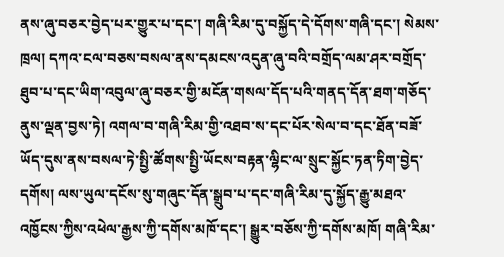ནས་ཞུ་བཅར་བྱེད་པར་གྱུར་པ་དང་། གཞི་རིམ་དུ་བསྐྱོད་དེ་དོགས་གཞི་དང་། སེམས་ཁྲལ། དཀའ་ངལ་བཅས་བསལ་ནས་དམངས་འདུན་ཞུ་བའི་བགྲོད་ལམ་ཤར་བགྲོད་ཐུབ་པ་དང་ཡིག་འབུལ་ཞུ་བཅར་གྱི་མངོན་གསལ་དོད་པའི་གནད་དོན་ཐག་གཅོད་ནུས་ལྡན་བྱས་ཏེ། འགལ་བ་གཞི་རིམ་གྱི་འཐབ་ས་དང་པོར་སེལ་བ་དང་ཐོན་བཟོ་ཡོད་དུས་ནས་བསལ་ཏེ་སྤྱི་ཚོགས་སྤྱི་ཡོངས་བརྟན་ལྷིང་ལ་སྲུང་སྐྱོང་ཏན་ཏིག་བྱེད་དགོས། ལས་ཡུལ་དངོས་སུ་གཞུང་དོན་སྒྲུབ་པ་དང་གཞི་རིམ་དུ་སྐྱོད་རྒྱུ་མཐའ་འཁྱོངས་ཀྱིས་འཕེལ་རྒྱས་ཀྱི་དགོས་མཁོ་དང་། སྒྱུར་བཅོས་ཀྱི་དགོས་མཁོ། གཞི་རིམ་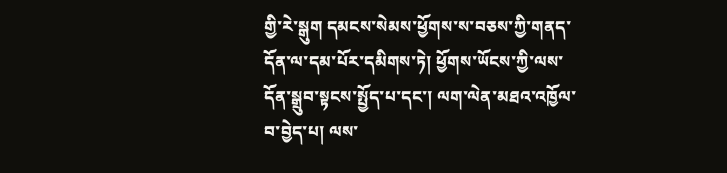གྱི་རེ་སྒུག དམངས་སེམས་ཕྱོགས་ས་བཅས་ཀྱི་གནད་དོན་ལ་དམ་པོར་དམིགས་ཏེ། ཕྱོགས་ཡོངས་ཀྱི་ལས་དོན་སྒྲུབ་སྟངས་སྤྱོད་པ་དང་། ལག་ལེན་མཐའ་འཁྱོལ་བ་བྱེད་པ། ལས་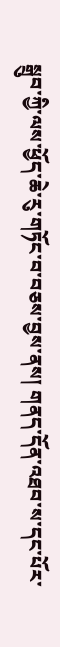སྒྲུབ་ཀྱི་ལས་ཕྱོད་ཆེ་རུ་གཏོང་བ་བཅས་བྱས་ནས། གནད་དོན་འཐབ་ས་དང་པོར་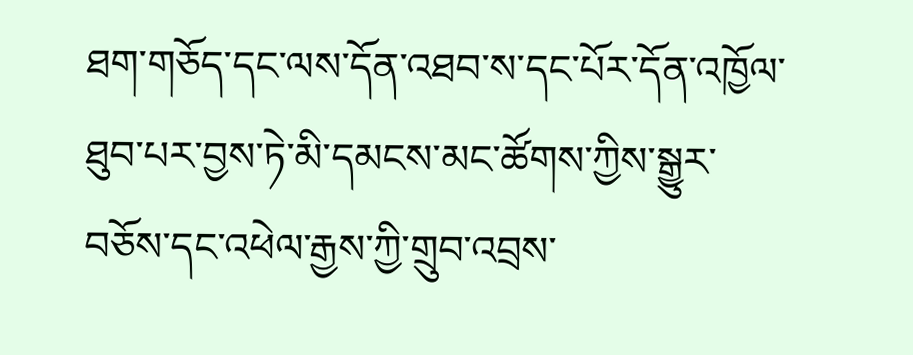ཐག་གཅོད་དང་ལས་དོན་འཐབ་ས་དང་པོར་དོན་འཁྱོལ་ཐུབ་པར་བྱས་ཏེ་མི་དམངས་མང་ཚོགས་ཀྱིས་སྒྱུར་བཅོས་དང་འཕེལ་རྒྱས་ཀྱི་གྲུབ་འབྲས་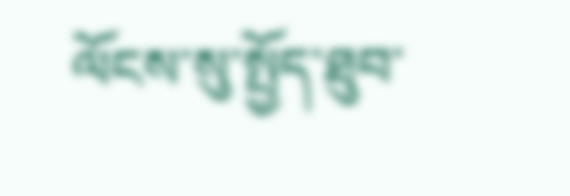ལོངས་སུ་སྤྱོད་ཐུབ་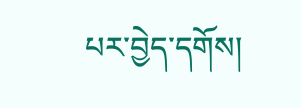པར་བྱེད་དགོས།